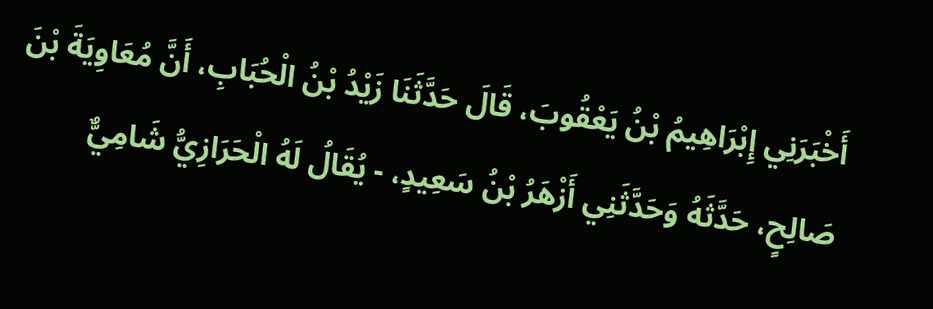أَخْبَرَنِي إِبْرَاهِيمُ بْنُ يَعْقُوبَ، قَالَ حَدَّثَنَا زَيْدُ بْنُ الْحُبَابِ، أَنَّ مُعَاوِيَةَ بْنَ صَالِحٍ، حَدَّثَهُ وَحَدَّثَنِي أَزْهَرُ بْنُ سَعِيدٍ، - يُقَالُ لَهُ الْحَرَازِيُّ شَامِيٌّ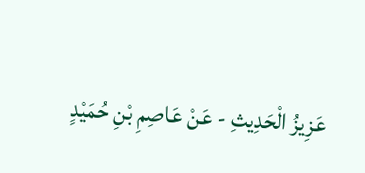عَزِيزُ الْحَدِيثِ - عَنْ عَاصِمِ بْنِ حُمَيْدٍ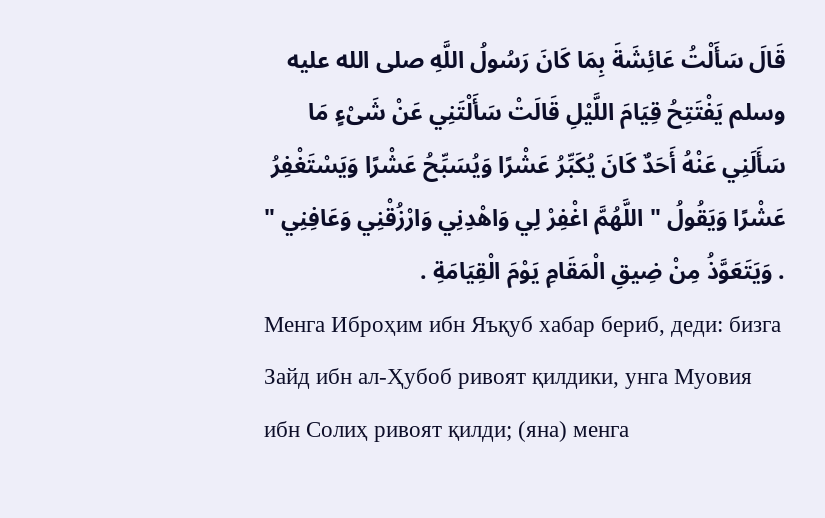قَالَ سَأَلْتُ عَائِشَةَ بِمَا كَانَ رَسُولُ اللَّهِ صلى الله عليه وسلم يَفْتَتِحُ قِيَامَ اللَّيْلِ قَالَتْ سَأَلْتَنِي عَنْ شَىْءٍ مَا سَأَلَنِي عَنْهُ أَحَدٌ كَانَ يُكَبِّرُ عَشْرًا وَيُسَبِّحُ عَشْرًا وَيَسْتَغْفِرُ عَشْرًا وَيَقُولُ " اللَّهُمَّ اغْفِرْ لِي وَاهْدِنِي وَارْزُقْنِي وَعَافِنِي " . وَيَتَعَوَّذُ مِنْ ضِيقِ الْمَقَامِ يَوْمَ الْقِيَامَةِ .
Менга Иброҳим ибн Яъқуб хабар бериб, деди: бизга Зайд ибн ал-Ҳубоб ривоят қилдики, унга Муовия ибн Солиҳ ривоят қилди; (яна) менга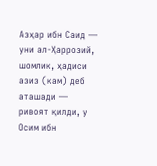Азҳар ибн Саид — уни ал-Ҳаррозий, шомлик, ҳадиси азиз (кам) деб аташади — ривоят қилди, у Осим ибн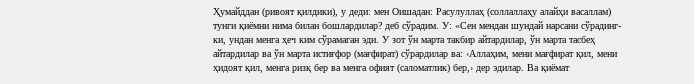Ҳумайддан (ривоят қилдики), у деди: мен Оишадан: Расулуллаҳ (соллаллаҳу алайҳи васаллам) тунги қиёмни нима билан бошлардилар? деб сўрадим. У: «Сен мендан шундай нарсани сўрадинг-ки, ундан менга ҳеч ким сўрамаган эди. У зот ўн марта такбир айтардилар, ўн марта тасбеҳ айтардилар ва ўн марта истиғфор (мағфират) сўрардилар ва: ‹Аллаҳим, мени мағфират қил, мени ҳидоят қил, менга ризқ бер ва менга офият (саломатлик) бер,› дер эдилар. Ва қиёмат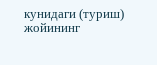кунидаги (туриш) жойининг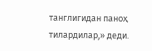танглигидан паноҳ тилардилар,» деди.